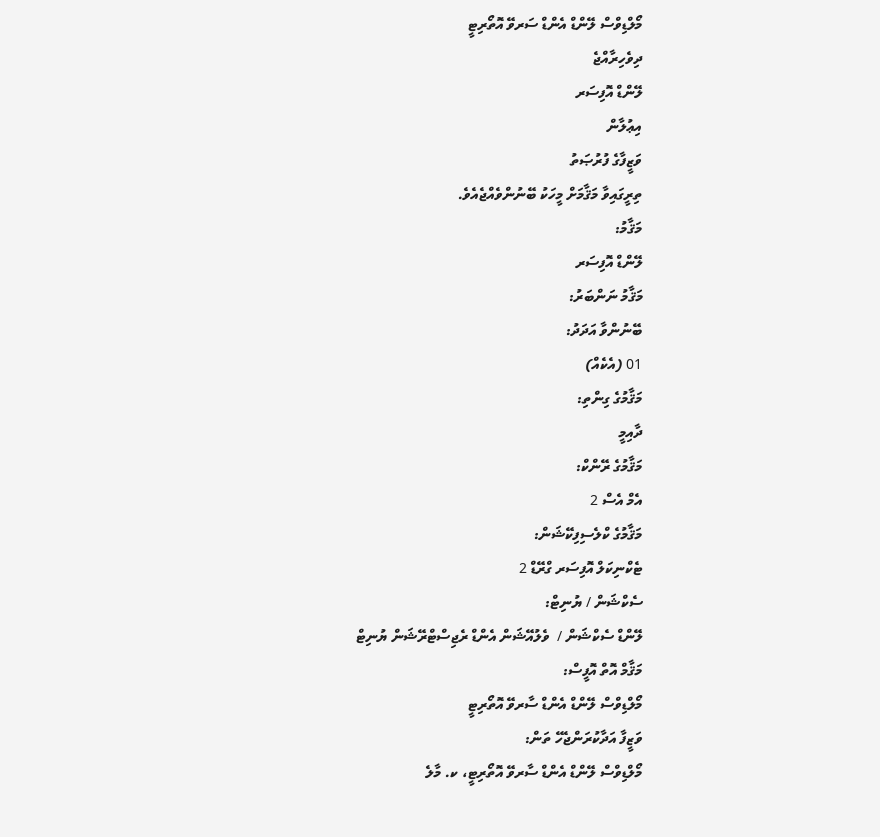މޯލްޑިވްސް ލޭންޑް އެންޑް ސަރވޭ އޮތޯރިޓީ
ދިވެހިރާއްޖެ
ލޭންޑް އޮފިސަރ
އިޢުލާން
ވަޒީފާގެ ފުރުޞަތު
ތިރީގައިވާ މަޤާމަށް މީހަކު ބޭނުންވެއްޖެއެވެ.
މަޤާމު:
ލޭންޑް އޮފިސަރ
މަޤާމު ނަންބަރު:
ބޭނުންވާ އަދަދު:
01 (އެކެއް)
މަޤާމުގެ ގިންތި:
ދާއިމީ
މަޤާމުގެ ރޭންކް:
އެމް އެސް 2
މަޤާމުގެ ކްލެސިފިކޭޝަން:
ޓެކްނިކަލް އޮފިސަރ ގްރޭޑް 2
ސެކްޝަން / ޔުނިޓް:
ލޭންޑް ސެކްޝަން /  ވެލުއޭޝަން އެންޑް ރެޖިސްޓްރޭޝަން ޔުނިޓް
މަޤާމް އޮތް އޮފީސް:
މޯލްޑިވްސް ލޭންޑް އެންޑް ސާރވޭ އޮތޯރިޓީ
ވަޒީފާ އަދާކުރަންޖެހޭ ތަން:
މޯލްޑިވްސް ލޭންޑް އެންޑް ސާރވޭ އޮތޯރިޓީ، ކ. މާލެ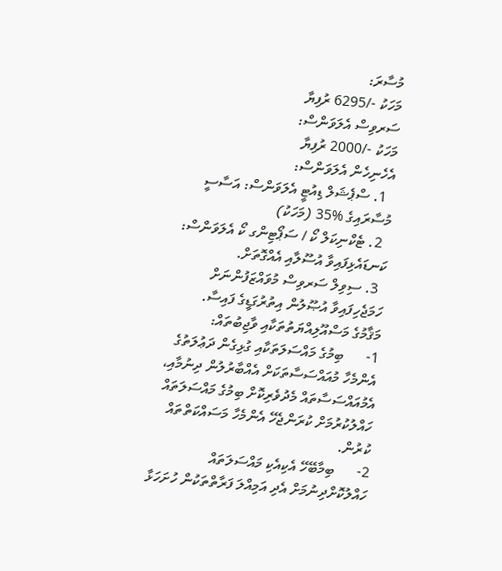މުސާރަ:
މަހަކު -/6295 ރުފިޔާ
ސަރވިސް އެލަވަންސް:
މަހަކު -/2000 ރުފިޔާ
އެހެނިހެން އެލަވަންސް:
  1. ސްޕެޝަލް ޑިއުޓީ އެލަވަންސް: އަސާސީ މުސާރައިގެ %35 (މަހަކު)
  2. ޓެކްނިކަލް ކޯ / ސަޕޯޓިންގ ކޯ އެލަވަންސް: ކަނޑައެޅިފައިވާ އުސޫލާއި އެއްގޮތަށް.
  3. ސިވިލް ސަރވިސް މުވައްޒަފުންނަށް ހަމަޖެހިފައިވާ އުޞޫލުން އިތުރުގަޑީގެ ފައިސާ.
މަޤާމުގެ މަސްއޫލިއްޔަތުތަކާއި ވާޖިބުތައް:
1-      ބިމުގެ މައްސަލަތަކާއި ގުޅިގެން ދަޢުލަތުގެ އެންމެހާ މުއައްސަސާތަކަށް އެއްބާރުލުން ދިނުމާއި، އެމުއައްސަސާތައް މެދުވެރިކޮށް ބިމުގެ މައްސަލަތައް ހައްލުކުރުމަށް ކުރަންޖެހޭ އެންމެހާ މަސައްކަތްތައް ކުރުން.
2-      ބިމާބޭހޭ އެކިއެކި މައްސަލަތައް ހައްލުކޮށްދިނުމަށް އެދި އަމިއްލަ ފަރާތްތަކުން ހުށަހަޅާ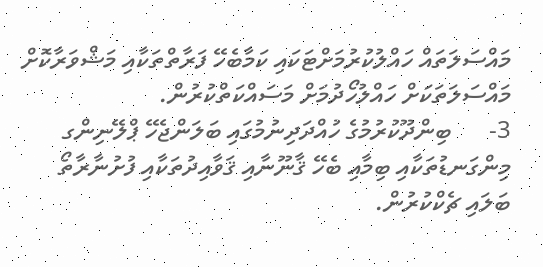މައްސަލަތައް ހައްލުކުރުމަށްޓަކައި ކަމާބެހޭ ފަރާތްތަކާއި މަޝްވަރާކޮށް މައްސަލަތަކަށް ހައްލުހޯދުމަށް މަސައްކަތްކުރުން.
3-      ބިންދޫކުރުމުގެ ހުއްދަދިނުމުގައި ބަލަންޖެހޭ ޕްލޭނިންގ މިންގަނޑުތަކާއި ބިމާއި ބެހޭ ޤާނޫނާއި ޤަވާއިދުތަކާއި ފުށުނާރާތޯ ބަލައި ޗެކްކުރުން.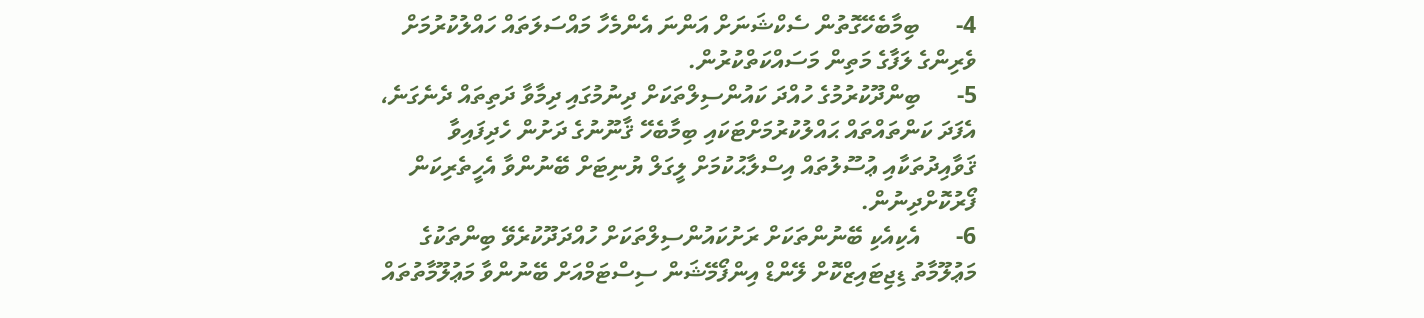4-      ބިމާބެހޭގޮތުން ސެކްޝަނަށް އަންނަ އެންމެހާ މައްސަލަތައް ހައްލުކުރުމަށް ވެރިންގެ ލަފާގެ މަތިން މަސައްކަތްކުރުން.
5-      ބިންދޫކުރުމުގެ ހުއްދަ ކައުންސިލްތަކަށް ދިނުމުގައި ދިމާވާ ދަތިތައް ދެނެގަނެ، އެފަދަ ކަންތައްތައް ޙައްލުކުރުމަށްޓަކައި ބިމާބެހޭ ޤާނޫނުގެ ދަށުން ހެދިފައިވާ ޤަވާއިދުތަކާއި ޢުސޫލުތައް އިސްލާޙުކުމަށް ލީގަލް ޔުނިޓަށް ބޭނުންވާ އެހީތެރިކަން ފޯރުކޮށްދިނުން.
6-      އެކިއެކި ބޭނުންތަކަށް ރަށުކައުންސިލްތަކަށް ހުއްދަދޫކުރެވޭ ބިންތަކުގެ މަޢުލޫމާތު ޑިޖިޓައިޒްކޮށް ލޭންޑް އިންފޯމޭޝަން ސިސްޓަމްއަށް ބޭނުންވާ މަޢުލޫމާތުތައް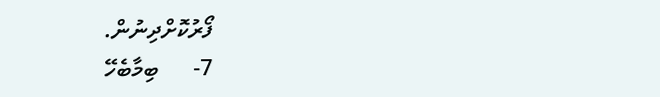ފޯރުކޮށްދިނުން.
7-      ބިމާބެހޭ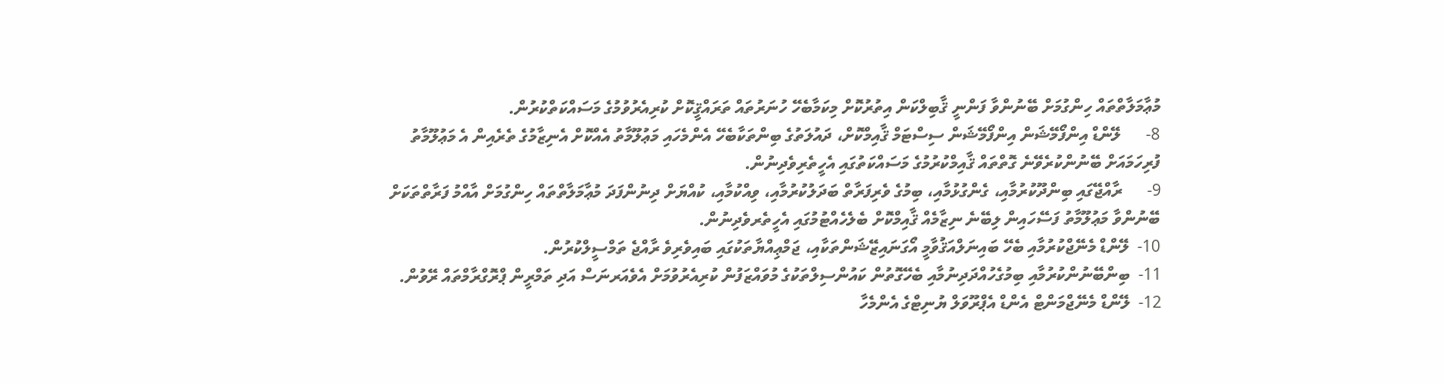މުޢާމަލާތްތައް ހިންގުމަށް ބޭނުންވާ ފަންނީ ޤާބިލްކަން އިތުރުކޮށް މިކަމާބެހޭ ހުނަރުތައް ތަރައްޤީކޮށް ކުރިއެރުވުމުގެ މަސައްކަތްކުރުން.
8-      ލޭންޑް އިންފޯމޭޝަން އިންފޯމޭޝަން ސިސްޓަމް ޤާއިމްކޮށް، ދައުލަތުގެ ބިންތަކާބެހޭ އެންމެހައި މަޢުލޫމާތު އެއްކޮށް އެނިޒާމުގެ ތެރެއިން އެ މަޢުލޫމާތު ފުރިހަމައަށް ބޭނުންކުރެވޭނެ ގޮތްތައް ޤާއިމްކުރުމުގެ މަސައްކަތުގައި އެހީތެރިވެދިނުން.
9-      ރާއްޖޭގައި ބިންދޫކުރުމާއި، ގެންގުޅުމާއި، ބިމުގެ ވެރިފަރާތް ބަދަލުކުރުމާއި، ވިއްކުމާއި، ކުއްޔަށް ދިނުންފަދަ މުޢާމަލާތްތައް ހިންގުމަށް އާއްމު ފަރާތްތަކަށް ބޭނުންވާ މަޢުލޫމާތު ފަސޭހައިން ލިބޭނެ ނިޒާމެއް ޤާއިމްކޮށް ބެލެހެއްޓުމުގައި އެހީތެރވެދިނުން.
10-  ލޭންޑް މެނޭޖްކުރުމާއި ބެހޭ ބައިނަލްއަޤުވާމީ އޯގަނައިޒޭޝަންތަކާއި، ޖަމްޢިއްޔާތަކުގައި ބައިވެރިވެ ރާއްޖެ ތަމްސީލްކުރުން.
11-  ބިންބޭނުންކުރުމާއި ބިމުގެހުއްދަދިނުމާއި ބެހޭގޮތުން ކައުންސިލްތަކުގެ މުވައްޒަފުން ކުރިއެރުވުމަށް އެވެއަރނަސް އަދި ތަމްރީން ޕްރޮގްރާމްތައް ރޭވުން.
12-  ލޭންޑް މެނޭޖްމަންޓް އެންޑް އެޕްރޫވަލް ޔުނިޓްގެ އެންމެހާ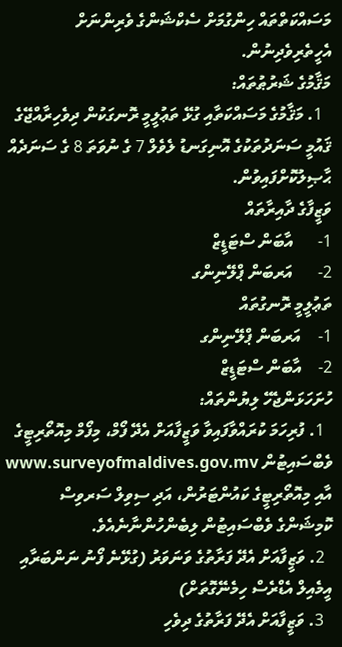މަސައްކަތްތައް ހިންގުމަށް ސެކްޝަންގެ ވެރިންނަށް އެހީތެރިވެދިނުން.
މަޤާމުގެ ޝަރުޠުތައް:
  1. މަޤާމުގެ މަސައްކަތާއި ގުޅޭ ތަޢުލީމީ ރޮނގަކުން ދިވެހިރާއްޖޭގެ ޤައުމީ ސަނަދުތަކުގެ އޮނިގަނޑު ލެވެލް 7 ގެ ނުވަތަ 8 ގެ ސަނަދެއް ޙާޞިލުކޮށްފައިވުން.
ވަޒީފާގެ ދާއިރާތައް
1-      އާބަން ސްޓަޑީޒް
2-      އަރބަން ޕްލޭނިންގ
ތަޢުލީމީ ރޮނގުތައް
1-    އަރބަން ޕްލޭނިންގ
2-    އާބަން ސްޓަޑީޒް
ހުށަހަޅަންޖެހޭ ލިޔުންތައް:
  1. ފުރިހަމަ ކުރައްވާފައިވާ ވަޒީފާއަށް އެދޭ ފޯމް، މިފޯމް މިއޮތޯރިޓީގެ ވެބްސައިޓުން www.surveyofmaldives.gov.mv އާއި މިއޮތޯރިޓީގެ ކައުންޓަރުން، އަދި ސިވިލް ސަރވިސް ކޮމިޝަންގެ ވެބްސައިޓުން ލިބެންހުންނާނެއެވެ.
  2. ވަޒީފާއަށް އެދޭ ފަރާތުގެ ވަނަވަރު (ގުޅޭނެ ފޯނު ނަންބަރާއި އީމެއިލް އެޑްރެސް ހިމެނޭގޮތަށް)
  3. ވަޒީފާއަށް އެދޭ ފަރާތުގެ ދިވެހި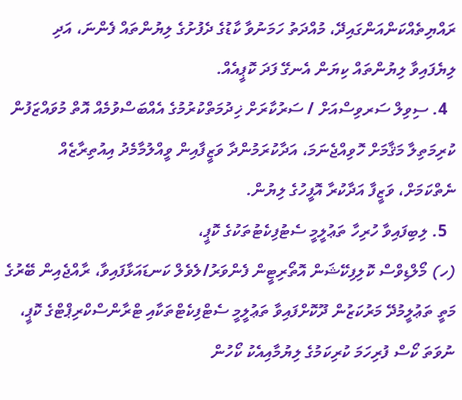ރައްޔިތެއްކަންއަންގައިދޭ، މުއްދަތު ހަމަނުވާ ކާޑުގެ ދެފުށުގެ ލިޔުންތައް ފެންނަ، އަދި ލިޔެފައިވާ ލިޔުންތައް ކިޔަން އެނގޭ ފަދަ ކޮޕީއެއް.
  4. ސިވިލް ސަރވިސްއަށް / ސަރުކާރަށް ޚިދުމަތްކުރުމުގެ އެއްބަސްވުމެއް އޮތް މުވައްޒަފުން ކުރިމަތިލާ މަޤާމަށް ހޮވިއްޖެނަމަ، އަދާކުރަމުންދާ ވަޒީފާއިން ވީއްލުމާމެދު އިއުތިރާޒެއް ނެތްކަމަށް، ވަޒީފާ އަދާކުރާ އޮފީހުގެ ލިޔުން.
  5. ލިބިފައިވާ ހުރިހާ ތަޢުލީމީ ސެޓުފިކެޓުތަކުގެ ކޮޕީ،
(ހ) މޯލްޑިވްސް ކޮލިފިކޭޝަން އޮތޯރިޓީން ފެންވަރު/ލެވެލް ކަނޑައަޅާފައިވާ، ރާއްޖެއިން ބޭރުގެ މަތީ ތަޢުލީމުދޭ މަރުކަޒުން ދޫކޮށްފައިވާ ތަޢުލީމީ ސެޓްފިކެޓްތަކާއި ޓްރާންސްކްރިޕްޓްގެ ކޮޕީ، ނުވަތަ ކޯސް ފުރިހަމަ ކުރިކަމުގެ ލިޔުމާއިއެކު ކޯހުން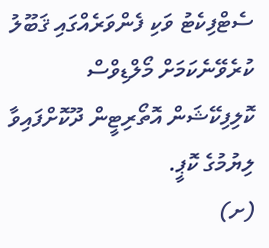ސެޓްފިކެޓު ވަކި ފެންވަރެއްގައި ޤަބޫލު ކުރެވޭނެކަމަށް މޯލްޑިވްސް ކޮލިފިކޭޝަން އޮތޯރިޓީން ދޫކޮށްފައިވާ ލިޔުމުގެ ކޮޕީ.
(ށ)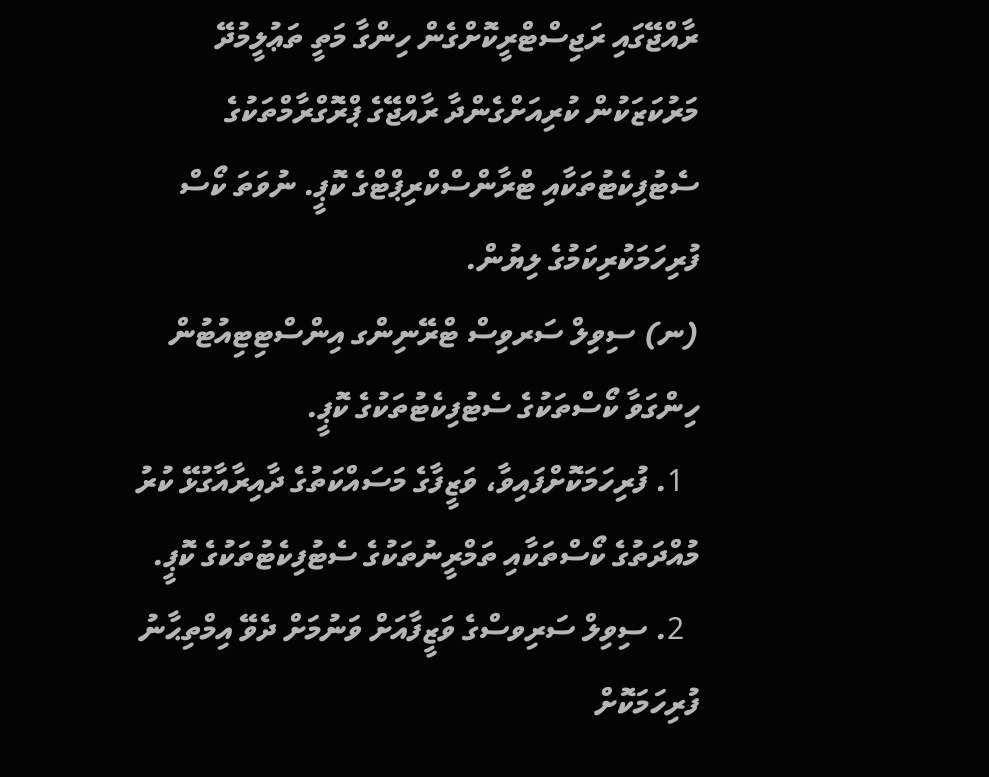ރާއްޖޭގައި ރަޖިސްޓްރީކޮށްގެން ހިންގާ މަތީ ތަޢުލީމުދޭ މަރުކަޒަކުން ކުރިއަށްގެންދާ ރާއްޖޭގެ ޕްރޮގްރާމްތަކުގެ ސެޓުފިކެޓުތަކާއި ޓްރާންސްކްރިޕްޓްގެ ކޮޕީ. ނުވަތަ ކޯސް ފުރިހަމަކުރިކަމުގެ ލިޔުން.
(ނ) ސިވިލް ސަރވިސް ޓްރޭނިންގ އިންސްޓިޓިއުޓުން ހިންގަވާ ކޯސްތަކުގެ ސެޓުފިކެޓުތަކުގެ ކޮޕީ.
  1. ފުރިހަމަކޮށްފައިވާ، ވަޒީފާގެ މަސައްކަތުގެ ދާއިރާއާގުޅޭ ކުރު މުއްދަތުގެ ކޯސްތަކާއި ތަމްރީނުތަކުގެ ސެޓުފިކެޓުތަކުގެ ކޮޕީ.
  2. ސިވިލް ސަރިވސްގެ ވަޒީފާއަށް ވަނުމަށް ދެވޭ އިމްތިޙާނު ފުރިހަމަކޮށް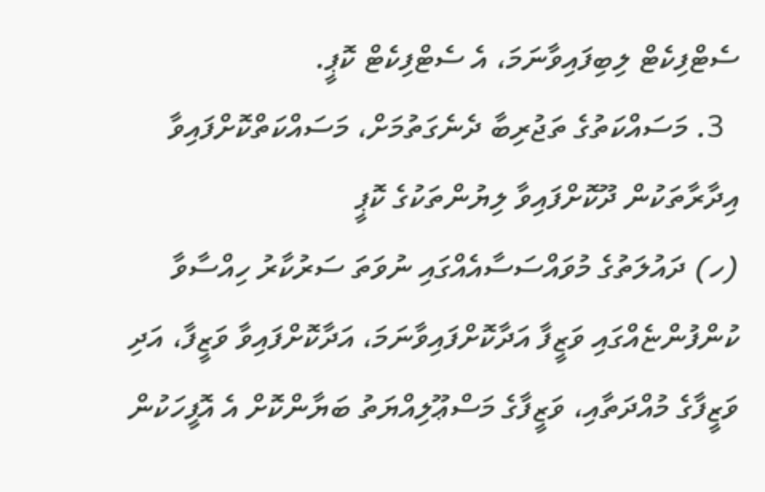ސެޓްފިކެޓް ލިބިފައިވާނަމަ، އެ ސެޓްފިކެޓް ކޮޕީ.
  3. މަސައްކަތުގެ ތަޖުރިބާ ދެނެގަތުމަށް، މަސައްކަތްކޮށްފައިވާ އިދާރާތަކުން ދޫކޮށްފައިވާ ލިޔުންތަކުގެ ކޮޕީ
(ހ) ދައުލަތުގެ މުވައްސަސާއެއްގައި ނުވަތަ ސަރުކާރު ހިއްސާވާ ކުންފުންޏެއްގައި ވަޒީފާ އަދާކޮށްފައިވާނަމަ، އަދާކޮށްފައިވާ ވަޒީފާ، އަދި ވަޒީފާގެ މުއްދަތާއި، ވަޒީފާގެ މަސްޢޫލިއްޔަތު ބަޔާންކޮށް އެ އޮފީހަކުން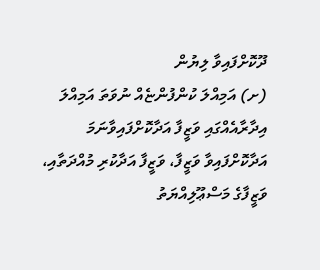ދޫކޮށްފައިވާ ލިޔުން
(ށ) އަމިއްލަ ކުންފުންޏެއް ނުވަތަ އަމިއްލަ އިދާރާއެއްގައި ވަޒީފާ އަދާކޮށްފައިވާނަމަ އަދާކޮށްފައިވާ ވަޒީފާ، ވަޒީފާ އަދާކުރި މުއްދަތާއި، ވަޒީފާގެ މަސްޢޫލިއްޔަތު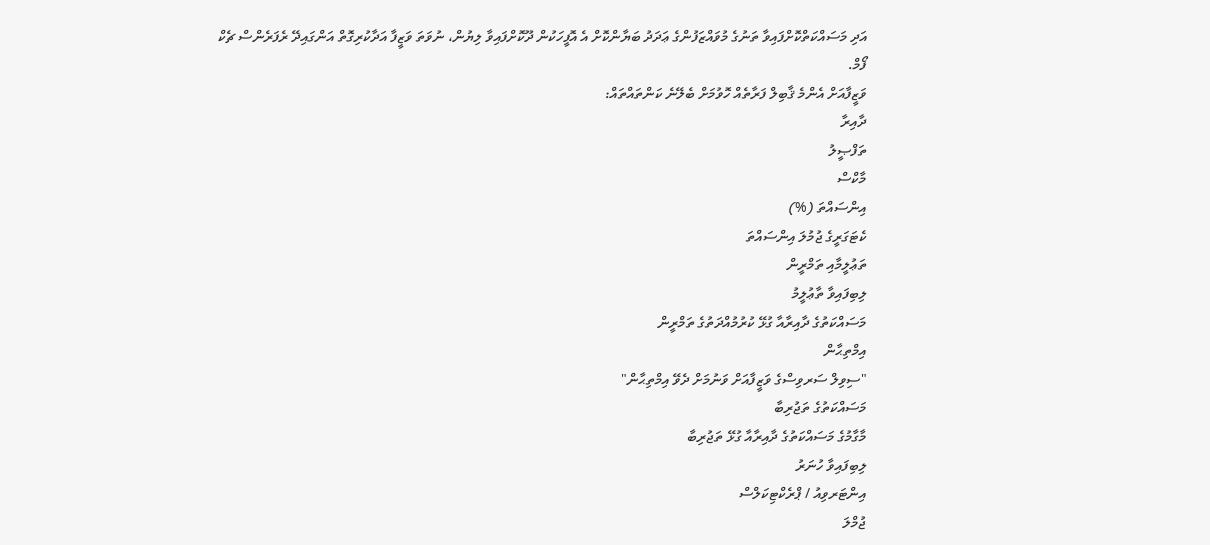އަދި މަސައްކަތްކޮށްފައިވާ ތަނުގެ މުވައްޒަފުންގެ ޢަދަދު ބަޔާންކޮށް އެ އޮފީހަކުން ދޫކޮށްފައިވާ ލިޔުން، ނުވަތަ ވަޒީފާ އަދާކުރިގޮތް އަންގައިދޭ ރެފަރެންސް ޗެކް ފޯމް.
ވަޒީފާއަށް އެންމެ ޤާބިލް ފަރާތެއް ހޮވުމަށް ބެލޭނެ ކަންތައްތައް:
ދާއިރާ
ތަފްޞީލު
މާކްސް
އިންސައްތަ (%)
ކެޓަގަރީގެ ޖުމުލަ އިންސައްތަ
ތަޢުލީމާއި ތަމްރީން
ލިބިފައިވާ ތާޢުލީމު
މަސައްކަތުގެ ދާއިރާއާ ގުޅޭ ކުރުމުއްދަތުގެ ތަމްރީން
އިމްތިޙާން
"ސިވިލް ސަރވިސްގެ ވަޒީފާއަށް ވަނުމަށް ދެވޭ އިމްތިޙާން"
މަސައްކަތުގެ ތަޖުރިބާ
މާގާމުގެ މަސައްކަތުގެ ދާއިރާއާ ގުޅޭ ތަޖުރިބާ
ލިބިފައިވާ ހުނަރު
އިންޓަރވިއު / ޕްރެކްޓިކަލްސް
ޖުމްލަ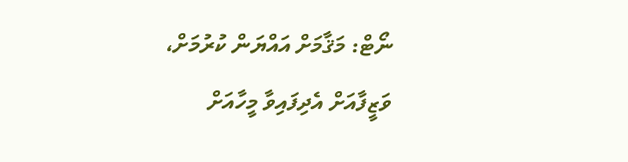ނޯޓް: މަޤާމަށް އައްޔަން ކުރުމަށް، ވަޒީފާއަށް އެދިފައިވާ މީހާއަށް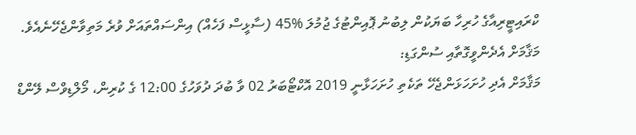ކްރައިޓީރިއާގެ ހުރިހާ ބަޔަކުން ލިބުނު ޕޮއިންޓުގެ ޖުމުލަ %45 (ސާޅީސް ފަހެއް) އިންސައްތައަށް ވުރެ މަތިވާންޖެހޭނެއެވެ.
މަޤާމަށް އެދެންވީގޮތާއި ސުންގަޑި:
މަޤާމަށް އެދި ހުށަހަޅަންޖެހޭ ތަކެތި ހުށަހަޅާނީ 2019 އޮކްޓޯބަރު 02 ވާ ބުދަ ދުވަހުގެ 12:00 ގެ ކުރިން، މޯލްޑިވްސް ލޭންޑް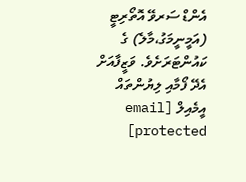އެންޑް ސަރވޭ އޮތޯރިޓީ (އަމީނީމަގު،މާލެ) ގެ ކައުންޓަރަށެވެ. ވަޒީފާއަށް އެދޭ ފޯމާއި ލިޔުންތައް އީމެއިލް [email protected]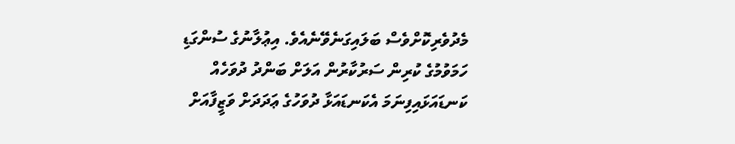މެދުވެރިކޮށްވެސް ބަލައިގަނެވޭނެއެވެ. އިޢުލާނުގެ ސުންގަޑި ހަމަވުމުގެ ކުރިން ސަރުކާރުން އަލަށް ބަންދު ދުވަހެއް ކަނޑައަޅައިފިނަމަ އެކަނޑައަޅާ ދުވަހުގެ ޢަދަދަށް ވަޒީފާއަށް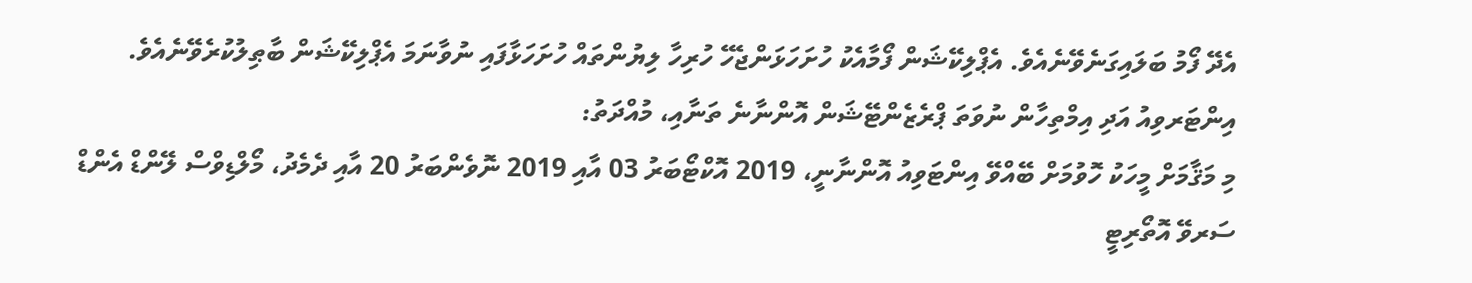އެދޭ ފޯމު ބަލައިގަނެވޭނެއެވެ. އެޕްލިކޭޝަން ފޯމާއެކު ހުށަހަޅަންޖެހޭ ހުރިހާ ލިޔުންތައް ހުށަހަޅާފައި ނުވާނަމަ އެޕްލިކޭޝަން ބާޠިލުކުރެވޭނެއެވެ.
އިންޓަރވިއު އަދި އިމްތިހާން ނުވަތަ ޕްރެޒެންޓޭޝަން އޮންނާނެ ތަނާއި، މުއްދަތު:
މި މަޤާމަށް މީހަކު ހޮވުމަށް ބޭއްވޭ އިންޓަވިއު އޮންނާނީ، 2019 އޮކްޓޯބަރު 03 އާއި 2019 ނޮވެންބަރު 20 އާއި ދެމެދު، މޯލްޑިވްސް ލޭންޑް އެންޑް ސަރވޭ އޮތޯރިޓީ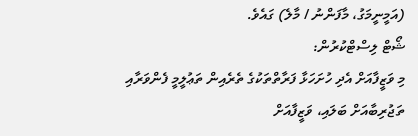(އަމީނީމަގު، މާފަންނު / މާލެ) ގައެވެ.
ޝޯޓް ލިސްޓްކުރުން:
މި ވަޒީފާއަށް އެދި ހުށަހަޅާ ފަރާތްތަކުގެ ތެރެއިން ތަޢުލީމީ ފެންވަރާއި ތަޖުރިބާއަށް ބަލައި، ވަޒީފާއަށް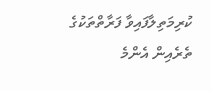ކުރިމަތިލާފައިވާ ފަރާތްތަކުގެ ތެރެއިން އެންމެ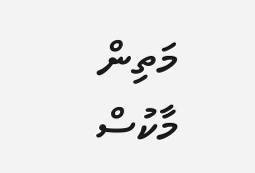މަތިން މާކުސް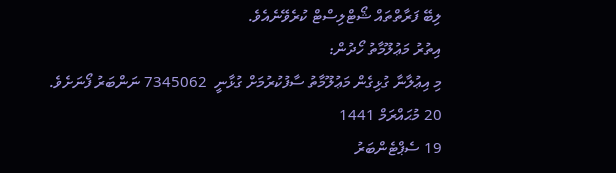ލިބޭ ފަރާތްތައް ޝޯޓްލިސްޓް ކުރެވޭނެއެވެ.
އިތުރު މަޢުލޫމާތު ހޯދުން:
މި އިޢުލާނާ ގުޅިގެން މަޢުލޫމާތު ސާފުކުރުމަށް ގުޅާނީ  7345062 ނަންބަރު ފޯނަށެވެ.
20 މުޙައްރަމް 1441
19 ސެޕްޓެންބަރު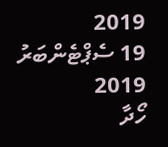2019
19 ސެޕްޓެންބަރު 2019
ހޯދާ